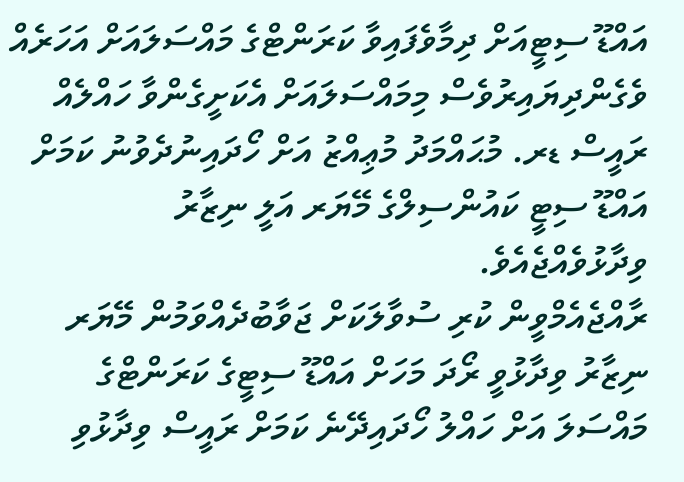އައްޑޫ ސިޓީއަށް ދިމާވެފައިވާ ކަރަންޓްގެ މައްސަލައަށް އަހަރެއް ވެގެންދިޔައިރުވެސް މިމައްސަލައަށް އެކަށީގެންވާ ހައްލެއް ރައީސް ޑރ. މުޙައްމަދު މުޢިއްޒު އަށް ހޯދައިނުދެވުނު ކަމަށް އައްޑޫ ސިޓީ ކައުންސިލްގެ މޭޔަރ އަލީ ނިޒާރު ވިދާޅުވެއްޖެއެވެ.
ރާއްޖެއެމްވީން ކުރި ސުވާލަކަށް ޖަވާބުދެއްވަމުން މޭޔަރ ނިޒާރު ވިދާޅުވީ ރޯދަ މަހަށް އައްޑޫ ސިޓީގެ ކަރަންޓްގެ މައްސަލަ އަށް ހައްލު ހޯދައިދޭނެ ކަމަށް ރައީސް ވިދާޅުވި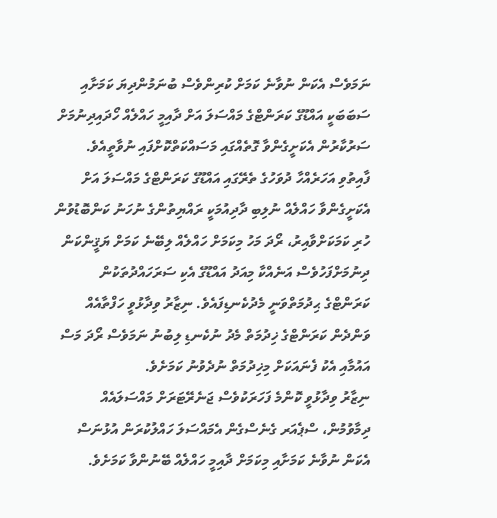ނަމަވެސް އެކަން ނުވާނެ ކަމަށް ކުރިންވެސް ބުނަމުންދިޔަ ކަމަށާއި ސަބަބަކީ އައްޑޫގެ ކަރަންޓްގެ މައްސަލަ އަށް ދާއިމީ ހައްލެއް ހޯދައިދިނުމަށް ސަރުކާރުން އެކަށީގެންވާ ގޮތެއްގައި މަސައްކަތްކޮށްފައި ނުވާތީއެވެ.
ފާއިތުވި އަހަރެއްހާ ދުވަހުގެ ތެރޭގައި އައްޑޫގެ ކަރަންޓްގެ މައްސަލަ އަށް އެކަށީގެންވާ ހައްލެއް ނުލިބި ދާދިއުމަކީ ރައްޔިތުންގެ ނުހަނު ކަންބޮޑުވުން ހުރި ކަމަކަށްވާއިރު، ރޯދަ މަހު މިކަމަށް ހައްލެއް ލިބޭނެ ކަމަށް ޔަޤީންކަން ދިނުމަށްފަހުވެސް އަނެއްކާ މިއަދު އައްޑޫގެ އެކި ސަރަހައްދުތަކުން ކަރަންޓްގެ ޙިދުމަތްވަނީ މެދުކެނޑިފައެވެ. ނިޒާރު ވިދާޅުވީ ހަފްތާއެއް ވަންދެން ކަރަންޓްގެ ޚިދުމަތް މެދު ނުކެނޑި ލިބުނު ނަމަވެސް ރޯދަ މަސް އައުމާއި އެކު ފެނައަކަށް މިޚިދުމަތް ނުދެވުނު ކަމަށެވެ.
ނިޒާރު ވިދާޅުވީ ކޮންމެ ފަހަރަކުވެސް ޖަނެރޭޓަރަށް މައްސަލައެއް ދިމާވުމުން، ސްޕެއަރ ގެނެސްގެން އެމައްސަލަ ހައްލުކުރަން އުޅުނަސް އެކަން ނުވާނެ ކަމަށާއި މިކަމަށް ދާއިމީ ހައްލެއް ބޭނުންވާ ކަމަށެވެ.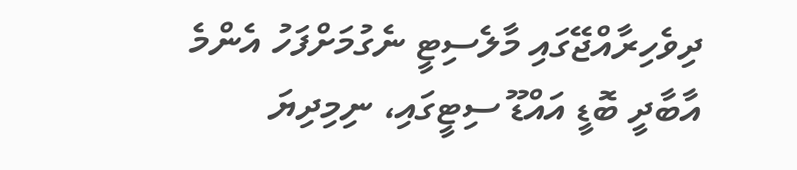ދިވެހިރާއްޖޭގައި މާލެސިޓީ ނެގުމަށްފަހު އެންމެ އާބާދީ ބޮޑީ އައްޑޫ ސިޓީގައި، ނިމިދިޔަ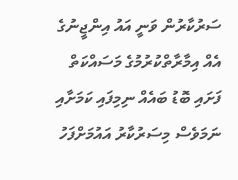ސަރުކާރުން ވަނީ އައު އިންޖީނުގެ އެއް އިމާރާތްކުރުމުގެ މަސައްކަތް ފަށައި ބޮޑު ބައެއް ނިމިފައި ކަމަށާއި ނަމަވެސް މިސަރުކާރު އައުމަށްފަހު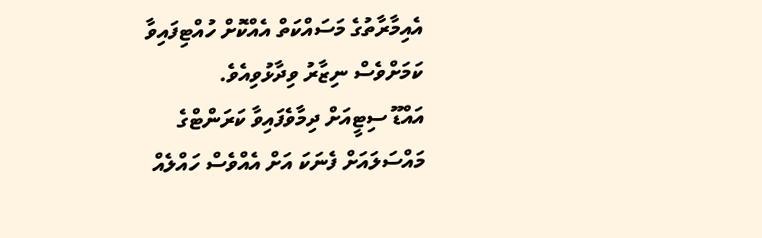އެއިމާރާތުގެ މަސައްކަތް އެއްކޮށް ހުއްޓިފައިވާ ކަމަށްވެސް ނިޒާރު ވިދާޅުވިއެވެ.
އައްޑޫ ސިޓީއަށް ދިމާވެފައިވާ ކަރަންޓްގެ މައްސަލައަށް ފެނަކަ އަށް އެއްވެސް ހައްލެއް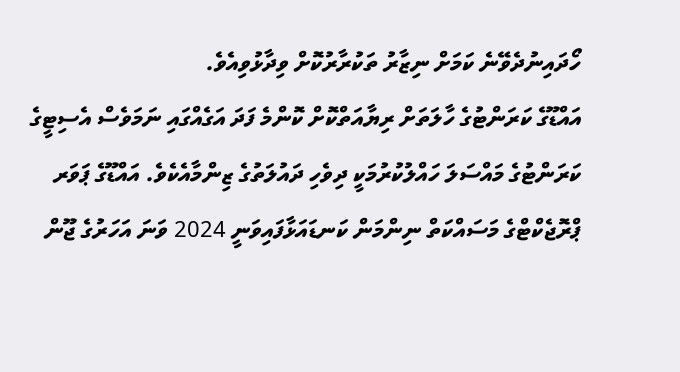ހޯދައިނުދެވޭނެ ކަމަށް ނިޒާރު ތަކުރާރުކޮށް ވިދާޅުވިއެވެ.
އައްޑޫގެ ކަރަންޓުގެ ހާލަތަށް ރިޔާއަތްކޮށް ކޮންމެ ފަދަ އަގެއްގައި ނަމަވެސް އެސިޓީގެ ކަރަންޓުގެ މައްސަލަ ހައްލުކުރުމަކީ ދިވެހި ދައުލަތުގެ ޒިންމާއެކެވެ. އައްޑޫގެ ޕަވަރ ޕްރޮޖެކްޓްގެ މަސައްކަތް ނިންމަން ކަނޑައަޅާފައިވަނީ 2024 ވަނަ އަހަރުގެ ޖޫން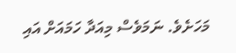މަހަށެވެ. ނަމަވެސް މިއަދާ ހަމައަށް އައި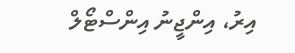އިރު، އިންޖީނު އިންސްޓޯލް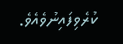ކުރެވިފައިނުވެއެވެ.